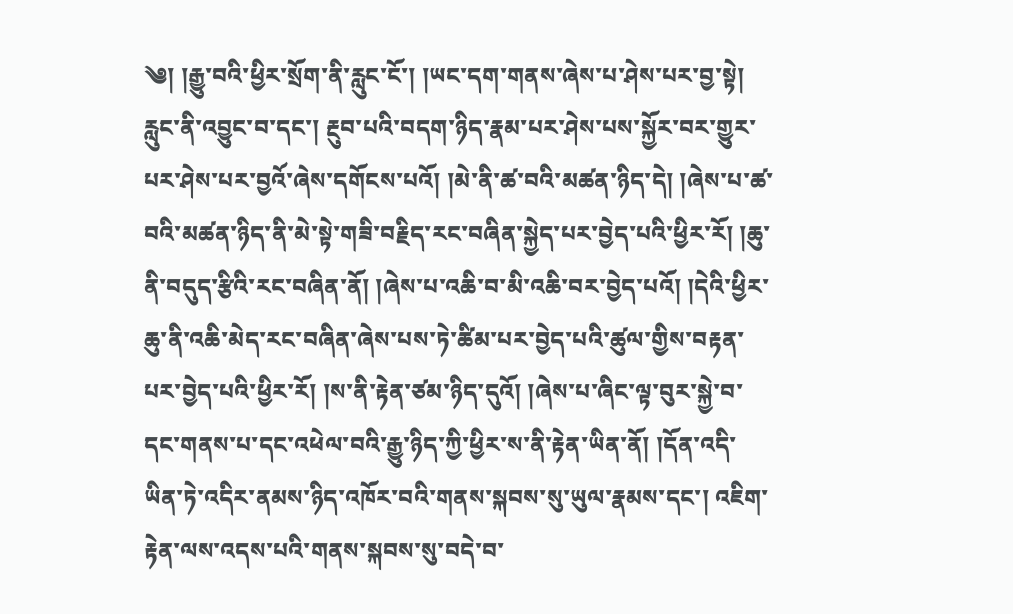༄། །རྒྱུ་བའི་ཕྱིར་སྲོག་ནི་རླུང་ངོ་། །ཡང་དག་གནས་ཞེས་པ་ཤེས་པར་བྱ་སྟེ། རླུང་ནི་འབྱུང་བ་དང་། རྔུབ་པའི་བདག་ཉིད་རྣམ་པར་ཤེས་པས་སྐྱོར་བར་གྱུར་པར་ཤེས་པར་བྱའོ་ཞེས་དགོངས་པའོ། །མེ་ནི་ཚ་བའི་མཚན་ཉིད་དེ། །ཞེས་པ་ཚ་བའི་མཚན་ཉིད་ནི་མེ་སྟེ་གཟི་བརྗིད་རང་བཞིན་སྐྱེད་པར་བྱེད་པའི་ཕྱིར་རོ། །ཆུ་ནི་བདུད་རྩིའི་རང་བཞིན་ནོ། །ཞེས་པ་འཆི་བ་མི་འཆི་བར་བྱེད་པའོ། །དེའི་ཕྱིར་ཆུ་ནི་འཆི་མེད་རང་བཞིན་ཞེས་པས་ཏེ་ཚིམ་པར་བྱེད་པའི་ཚུལ་གྱིས་བརྟན་པར་བྱེད་པའི་ཕྱིར་རོ། །ས་ནི་རྟེན་ཙམ་ཉིད་དུའོ། །ཞེས་པ་ཞིང་ལྟ་བུར་སྐྱེ་བ་དང་གནས་པ་དང་འཕེལ་བའི་རྒྱུ་ཉིད་ཀྱི་ཕྱིར་ས་ནི་རྟེན་ཡིན་ནོ། །དོན་འདི་ཡིན་ཏེ་འདིར་ནམས་ཉིད་འཁོར་བའི་གནས་སྐབས་སུ་ཡུལ་རྣམས་དང་། འཇིག་རྟེན་ལས་འདས་པའི་གནས་སྐབས་སུ་བདེ་བ་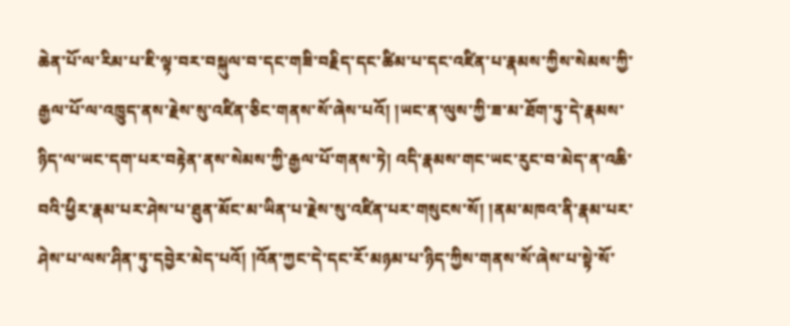ཆེན་པོ་ལ་རིམ་པ་ཇི་ལྟ་བར་བསྐུལ་བ་དང་གཟི་བརྗིད་དང་ཚིམ་པ་དང་འཛིན་པ་རྣམས་ཀྱིས་སེམས་ཀྱི་རྒྱལ་པོ་ལ་འཁྱུད་ནས་རྗེས་སུ་འཛིན་ཅིང་གནས་སོ་ཞེས་པའོ། །ཡང་ན་ལུས་ཀྱི་ཟ་མ་ཐོག་ཏུ་དེ་རྣམས་ཉིད་ལ་ཡང་དག་པར་བརྟེན་ནས་སེམས་ཀྱི་རྒྱལ་པོ་གནས་ཏེ། འདི་རྣམས་གང་ཡང་རུང་བ་མེད་ན་འཆི་བའི་ཕྱིར་རྣམ་པར་ཤེས་པ་ཐུན་མོང་མ་ཡིན་པ་རྗེས་སུ་འཛིན་པར་གསུངས་སོ། །ནམ་མཁའ་ནི་རྣམ་པར་ཤེས་པ་ལས་ཤིན་ཏུ་དབྱེར་མེད་པའོ། །འོན་ཀྱང་དེ་དང་རོ་མཉམ་པ་ཉིད་ཀྱིས་གནས་སོ་ཞེས་པ་སྟེ་སོ་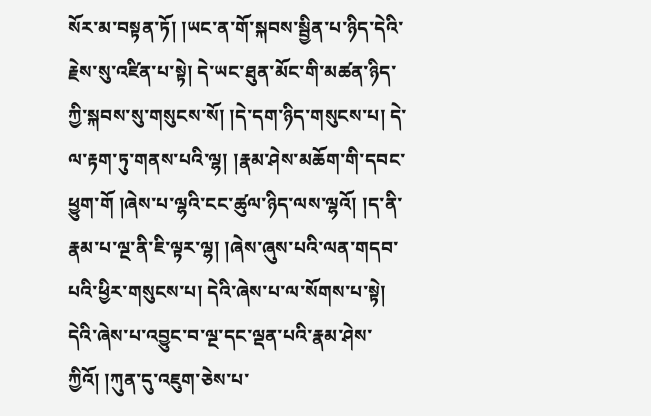སོར་མ་བསྟན་ཏོ། །ཡང་ན་གོ་སྐབས་སྦྱིན་པ་ཉིད་དེའི་རྗེས་སུ་འཛིན་པ་སྟེ། དེ་ཡང་ཐུན་མོང་གི་མཚན་ཉིད་ཀྱི་སྐབས་སུ་གསུངས་སོ། །དེ་དག་ཉིད་གསུངས་པ། དེ་ལ་རྟག་ཏུ་གནས་པའི་ལྷ། །རྣམ་ཤེས་མཆོག་གི་དབང་ཕྱུག་གོ །ཞེས་པ་ལྷའི་ངང་ཚུལ་ཉིད་ལས་ལྷའོ། །ད་ནི་རྣམ་པ་ལྔ་ནི་ཇི་ལྟར་ལྷ། །ཞེས་ཞུས་པའི་ལན་གདབ་པའི་ཕྱིར་གསུངས་པ། དེའི་ཞེས་པ་ལ་སོགས་པ་སྟེ། དེའི་ཞེས་པ་འབྱུང་བ་ལྔ་དང་ལྡན་པའི་རྣམ་ཤེས་ཀྱིའོ། །ཀུན་དུ་འཇུག་ཅེས་པ་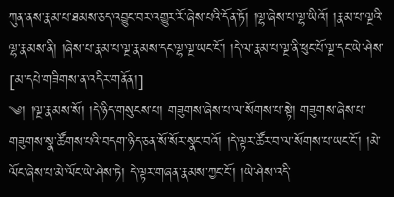ཀུན་ནས་རྣམ་པ་ཐམས་ཅད་འབྱུང་བར་འགྱུར་རོ་ཞེས་པའི་དོན་ཏོ། །ལྷ་ཞེས་པ་ལྷ་ཡིའོ། །རྣམ་པ་ལྔའི་ལྷ་རྣམས་ནི། །ཞེས་པ་རྣམ་པ་ལྔ་རྣམས་དང་ལྷ་ལྔ་ཡང་ངོ་། །དེ་ལ་རྣམ་པ་ལྔ་ནི་ཕུང་པོ་ལྔ་དང་ཡེ་ཤེས་
[མ་དཔེ་གཟིགས་ན་འདིར་གནོན།]
༄། །ལྔ་རྣམས་སོ། །དེ་ཉིད་གསུངས་པ། གཟུགས་ཞེས་པ་ལ་སོགས་པ་སྟེ། གཟུགས་ཞེས་པ་གཟུགས་སྣ་ཚོགས་པའི་བདག་ཉིད་ཅན་སོ་སོར་སྣང་བའོ། །དེ་ལྟར་ཚོར་བ་ལ་སོགས་པ་ཡང་ངོ་། །མེ་ལོང་ཞེས་པ་མེ་ལོང་ཡེ་ཤེས་ཏེ། དེ་ལྟར་གཞན་རྣམས་ཀྱང་ངོ་། །ཡེ་ཤེས་འདི་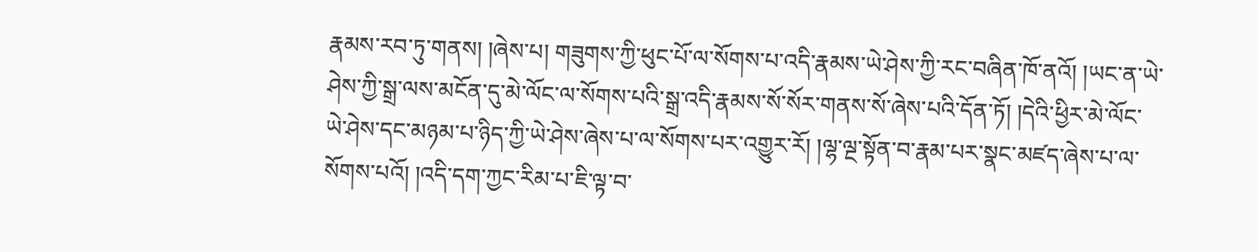རྣམས་རབ་ཏུ་གནས། །ཞེས་པ། གཟུགས་ཀྱི་ཕུང་པོ་ལ་སོགས་པ་འདི་རྣམས་ཡེ་ཤེས་ཀྱི་རང་བཞིན་ཁོ་ནའོ། །ཡང་ན་ཡེ་ཤེས་ཀྱི་སྒྲ་ལས་མངོན་དུ་མེ་ལོང་ལ་སོགས་པའི་སྒྲ་འདི་རྣམས་སོ་སོར་གནས་སོ་ཞེས་པའི་དོན་ཏོ། །དེའི་ཕྱིར་མེ་ལོང་ཡེ་ཤེས་དང་མཉམ་པ་ཉིད་ཀྱི་ཡེ་ཤེས་ཞེས་པ་ལ་སོགས་པར་འགྱུར་རོ། །ལྷ་ལྔ་སྟོན་བ་རྣམ་པར་སྣང་མཛད་ཞེས་པ་ལ་སོགས་པའོ། །འདི་དག་ཀྱང་རིམ་པ་ཇི་ལྟ་བ་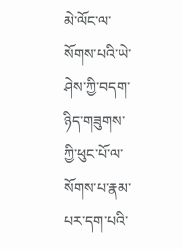མེ་ལོང་ལ་སོགས་པའི་ཡེ་ཤེས་ཀྱི་བདག་ཉིད་གཟུགས་ཀྱི་ཕུང་པོ་ལ་སོགས་པ་རྣམ་པར་དག་པའི་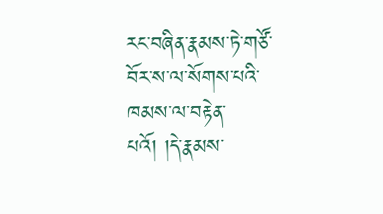རང་བཞིན་རྣམས་ཏེ་གཙོ་བོར་ས་ལ་སོགས་པའི་ཁམས་ལ་བརྟེན་པའོ། །དེ་རྣམས་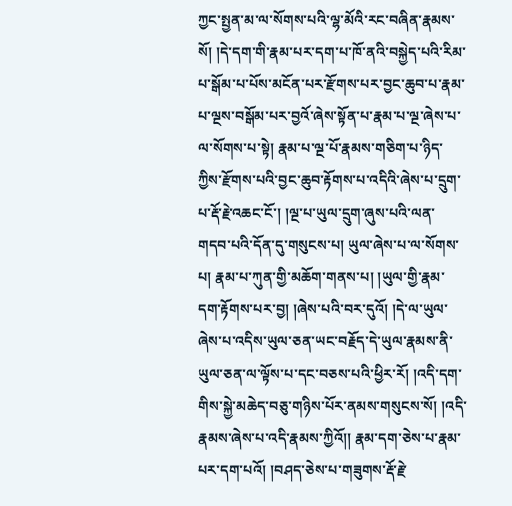ཀྱང་སྤྱན་མ་ལ་སོགས་པའི་ལྷ་མོའི་རང་བཞིན་རྣམས་སོ། །དེ་དག་གི་རྣམ་པར་དག་པ་ཁོ་ནའི་བསྐྱེད་པའི་རིམ་པ་སྒོམ་པ་པོས་མངོན་པར་རྫོགས་པར་བྱང་ཆུབ་པ་རྣམ་པ་ལྔས་བསྒོམ་པར་བྱའོ་ཞེས་སྟོན་པ་རྣམ་པ་ལྔ་ཞེས་པ་ལ་སོགས་པ་སྟེ། རྣམ་པ་ལྔ་པོ་རྣམས་གཅིག་པ་ཉིད་ཀྱིས་རྫོགས་པའི་བྱང་ཆུབ་རྟོགས་པ་འདིའི་ཞེས་པ་དྲུག་པ་རྡོ་རྗེ་འཆང་ངོ་། །ལྔ་པ་ཡུལ་དྲུག་ཞུས་པའི་ལན་གདབ་པའི་དོན་དུ་གསུངས་པ། ཡུལ་ཞེས་པ་ལ་སོགས་པ། རྣམ་པ་ཀུན་གྱི་མཆོག་གནས་པ། །ཡུལ་གྱི་རྣམ་དག་རྟོགས་པར་བྱ། །ཞེས་པའི་བར་དུའོ། །དེ་ལ་ཡུལ་ཞེས་པ་འདིས་ཡུལ་ཅན་ཡང་བརྗོད་དེ་ཡུལ་རྣམས་ནི་ཡུལ་ཅན་ལ་ལྟོས་པ་དང་བཅས་པའི་ཕྱིར་རོ། །འདི་དག་གིས་སྐྱེ་མཆེད་བཅུ་གཉིས་པོར་ནམས་གསུངས་སོ། །འདི་རྣམས་ཞེས་པ་འདི་རྣམས་ཀྱིའོ།། རྣམ་དག་ཅེས་པ་རྣམ་པར་དག་པའོ། །བཤད་ཅེས་པ་གཟུགས་རྡོ་རྗེ་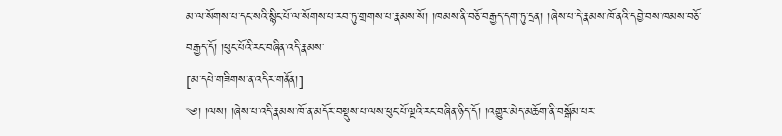མ་ལ་སོགས་པ་དང་སའི་སྙིང་པོ་ལ་སོགས་པ་རབ་ཏུ་གྲགས་པ་རྣམས་སོ། །ཁམས་ནི་བཅོ་བརྒྱད་དག་ཏུ་དྲན། །ཞེས་པ་དེ་རྣམས་ཁོ་ནའི་དབྱེ་བས་ཁམས་བཅོ་བརྒྱད་དོ། །ཕུང་པོའི་རང་བཞིན་འདི་རྣམས་
[མ་དཔེ་གཟིགས་ན་འདིར་གནོན།]
༄། །ལས། །ཞེས་པ་འདི་རྣམས་ཁོ་ན་མདོར་བསྡུས་པ་ལས་ཕུང་པོ་ལྔའི་རང་བཞིན་ཉིད་དོ། །འགྱུར་མེད་མཆོག་ནི་བསྒོམ་པར་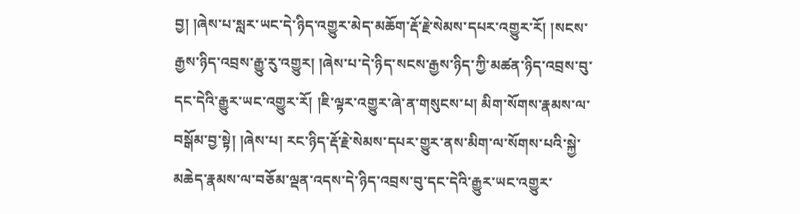བྱ། །ཞེས་པ་སླར་ཡང་དེ་ཉིད་འགྱུར་མེད་མཆོག་རྡོ་རྗེ་སེམས་དཔར་འགྱུར་རོ། །སངས་རྒྱས་ཉིད་འབྲས་རྒྱུ་རུ་འགྱུར། །ཞེས་པ་དེ་ཉིད་སངས་རྒྱས་ཉིད་ཀྱི་མཚན་ཉིད་འབྲས་བུ་དང་དེའི་རྒྱུར་ཡང་འགྱུར་རོ། །ཇི་ལྟར་འགྱུར་ཞེ་ན་གསུངས་པ། མིག་སོགས་རྣམས་ལ་བསྒོམ་བྱ་སྟེ། །ཞེས་པ། རང་ཉིད་རྡོ་རྗེ་སེམས་དཔར་གྱུར་ནས་མིག་ལ་སོགས་པའི་སྐྱེ་མཆེད་རྣམས་ལ་བཅོམ་ལྡན་འདས་དེ་ཉིད་འབྲས་བུ་དང་དེའི་རྒྱུར་ཡང་འགྱུར་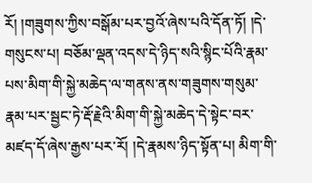རོ། །གཟུགས་ཀྱིས་བསྒོམ་པར་བྱའོ་ཞེས་པའི་དོན་ཏོ། །དེ་གསུངས་པ། བཅོམ་ལྡན་འདས་དེ་ཉིད་སའི་སྙིང་པོའི་རྣམ་པས་མིག་གི་སྐྱེ་མཆེད་ལ་གནས་ནས་གཟུགས་གསུམ་རྣམ་པར་སྦྱང་ཏེ་རྡོ་རྗེའི་མིག་གི་སྐྱེ་མཆེད་དེ་སྟེང་བར་མཛད་དོ་ཞེས་རྒྱས་པར་རོ། །དེ་རྣམས་ཉིད་སྟོན་པ། མིག་གི་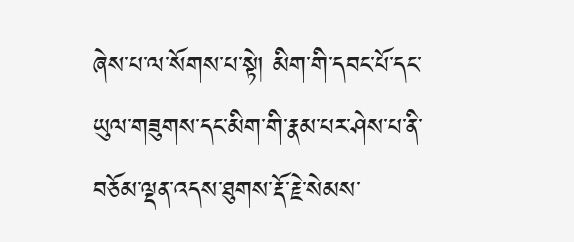ཞེས་པ་ལ་སོགས་པ་སྟེ། མིག་གི་དབང་པོ་དང་ཡུལ་གཟུགས་དང་མིག་གི་རྣམ་པར་ཤེས་པ་ནི་བཅོམ་ལྡན་འདས་ཐུགས་རྡོ་རྗེ་སེམས་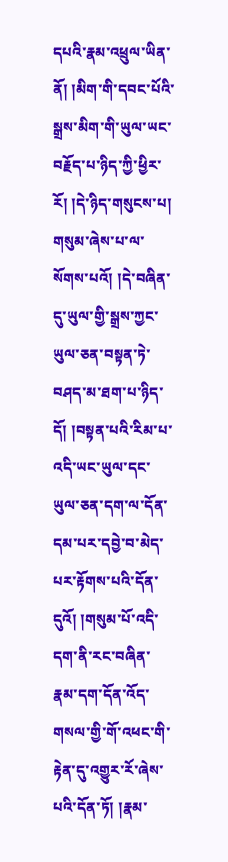དཔའི་རྣམ་འཕྲུལ་ཡིན་ནོ། །མིག་གི་དབང་པོའི་སྒྲས་མིག་གི་ཡུལ་ཡང་བརྗོད་པ་ཉིད་ཀྱི་ཕྱིར་རོ། །དེ་ཉིད་གསུངས་པ། གསུམ་ཞེས་པ་ལ་སོགས་པའོ། །དེ་བཞིན་དུ་ཡུལ་གྱི་སྒྲས་ཀྱང་ཡུལ་ཅན་བསྟན་ཏེ་བཤད་མ་ཐག་པ་ཉིད་དོ། །བསྟན་པའི་རིམ་པ་འདི་ཡང་ཡུལ་དང་ཡུལ་ཅན་དག་ལ་དོན་དམ་པར་དབྱེ་བ་མེད་པར་རྟོགས་པའི་དོན་དུའོ། །གསུམ་པོ་འདི་དག་ནི་རང་བཞིན་རྣམ་དག་དོན་འོད་གསལ་གྱི་གོ་འཕང་གི་རྟེན་དུ་འགྱུར་རོ་ཞེས་པའི་དོན་ཏོ། །རྣམ་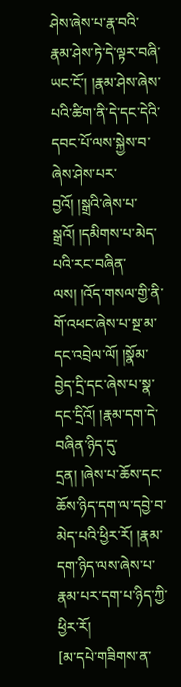ཤེས་ཞེས་པ་རྣ་བའི་རྣམ་ཤེས་ཏེ་དེ་ལྟར་བཞི་ཡང་ངོ་། །རྣམ་ཤེས་ཞེས་པའི་ཚིག་ནི་དེ་དང་དེའི་དབང་པོ་ལས་སྐྱེས་བ་ཞེས་ཤེས་པར་བྱའོ། །སྒྲའི་ཞེས་པ་སྒྲའོ། །དམིགས་པ་མེད་པའི་རང་བཞིན་ལས། །འོད་གསལ་གྱི་ནི་གོ་འཕང་ཞེས་པ་སྔ་མ་དང་འབྲེལ་ལོ། །སྣོམ་བྱེད་དྲི་དང་ཞེས་པ་སྣ་དང་དྲིའོ། །རྣམ་དག་དེ་བཞིན་ཉིད་དུ་དྲན། །ཞེས་པ་ཆོས་དང་ཆོས་ཉིད་དག་ལ་དབྱེ་བ་མེད་པའི་ཕྱིར་རོ། །རྣམ་དག་ཉིད་ལས་ཞེས་པ་རྣམ་པར་དག་པ་ཉིད་ཀྱི་ཕྱིར་རོ།
[མ་དཔེ་གཟིགས་ན་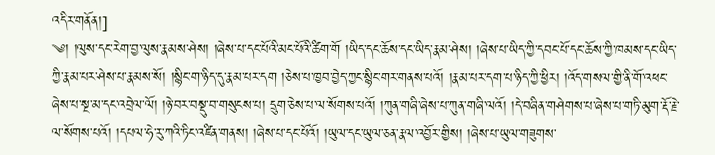འདིར་གནོན།]
༄། །ལུས་དང་རེག་བྱ་ལུས་རྣམས་ཤེས། །ཞེས་པ་དང་པོའི་མང་པོའི་ཚིག་གོ །ཡིད་དང་ཆོས་དང་ཡིད་རྣམ་ཤེས། །ཞེས་པ་ཡིད་ཀྱི་དབང་པོ་དང་ཆོས་ཀྱི་ཁམས་དང་ཡིད་ཀྱི་རྣམ་པར་ཤེས་པ་རྣམས་སོ། །སྙིང་ག་ཉིད་དུ་རྣམ་པར་དག །ཅེས་པ་ཁྱབ་བྱེད་ཀྱང་སྙིང་གར་གནས་པའོ། །རྣམ་པར་དག་པ་ཉིད་ཀྱི་ཕྱིར། །འོད་གསལ་གྱི་ནི་གོ་འཕང་ཞེས་པ་སྔ་མ་དང་འབྲེལ་ལོ། །ཉེ་བར་བསྡུ་བ་གསུངས་པ། དྲུག་ཅེས་པ་ལ་སོགས་པའོ། །ཀུན་གཞི་ཞེས་པ་ཀུན་གཞི་ལའོ། །དེ་བཞིན་གཤེགས་པ་ཞེས་པ་གཏི་མུག་རྡོ་རྗེ་ལ་སོགས་པའོ། །དཔལ་ཧེ་རུ་ཀའི་ཏིང་འཛིན་གནས། །ཞེས་པ་དང་པོའོ། །ཡུལ་དང་ཡུལ་ཅན་རྣལ་འབྱོར་གྱིས། །ཞེས་པ་ཡུལ་གཟུགས་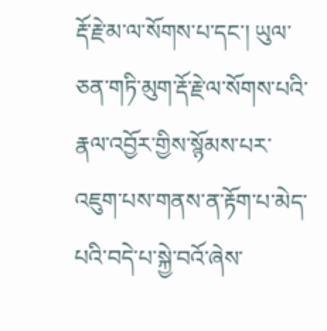རྡོ་རྗེ་མ་ལ་སོགས་པ་དང་། ཡུལ་ཅན་གཏི་མུག་རྡོ་རྗེ་ལ་སོགས་པའི་རྣལ་འབྱོར་གྱིས་སྙོམས་པར་འཇུག་པས་གནས་ན་རྟོག་པ་མེད་པའི་བདེ་པ་སྐྱེ་བའོ་ཞེས་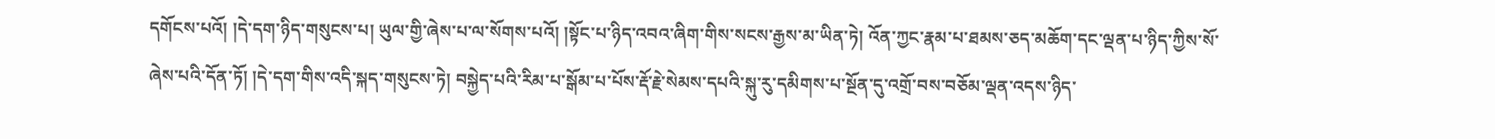དགོངས་པའོ། །དེ་དག་ཉིད་གསུངས་པ། ཡུལ་གྱི་ཞེས་པ་ལ་སོགས་པའོ། །སྟོང་པ་ཉིད་འབའ་ཞིག་གིས་སངས་རྒྱས་མ་ཡིན་ཏེ། འོན་ཀྱང་རྣམ་པ་ཐམས་ཅད་མཆོག་དང་ལྡན་པ་ཉིད་ཀྱིས་སོ་ཞེས་པའི་དོན་ཏོ། །དེ་དག་གིས་འདི་སྐད་གསུངས་ཏེ། བསྐྱེད་པའི་རིམ་པ་སྒོམ་པ་པོས་རྡོ་རྗེ་སེམས་དཔའི་སྐུ་རུ་དམིགས་པ་སྔོན་དུ་འགྲོ་བས་བཅོམ་ལྡན་འདས་ཉིད་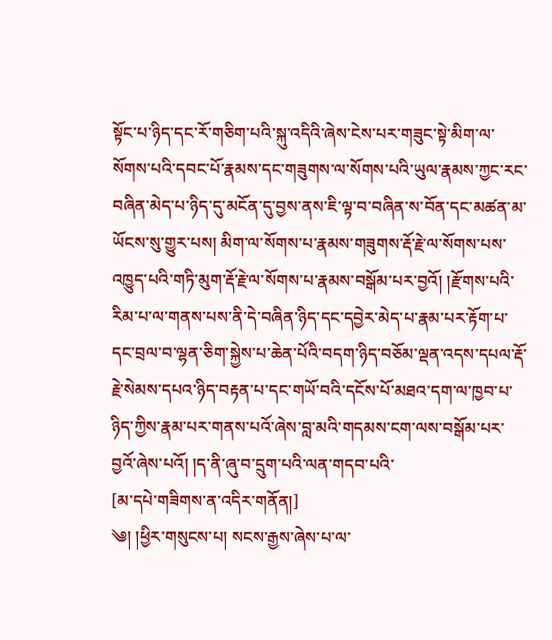སྟོང་པ་ཉིད་དང་རོ་གཅིག་པའི་སྐུ་འདིའི་ཞེས་ངེས་པར་གཟུང་སྟེ་མིག་ལ་སོགས་པའི་དབང་པོ་རྣམས་དང་གཟུགས་ལ་སོགས་པའི་ཡུལ་རྣམས་ཀྱང་རང་བཞིན་མེད་པ་ཉིད་དུ་མངོན་དུ་བྱས་ནས་ཇི་ལྟ་བ་བཞིན་ས་བོན་དང་མཚན་མ་ཡོངས་སུ་གྱུར་པས། མིག་ལ་སོགས་པ་རྣམས་གཟུགས་རྡོ་རྗེ་ལ་སོགས་པས་འཁྱུད་པའི་གཏི་མུག་རྡོ་རྗེ་ལ་སོགས་པ་རྣམས་བསྒོམ་པར་བྱའོ། །རྫོགས་པའི་རིམ་པ་ལ་གནས་པས་ནི་དེ་བཞིན་ཉིད་དང་དབྱེར་མེད་པ་རྣམ་པར་རྟོག་པ་དང་བྲལ་བ་ལྷན་ཅིག་སྐྱེས་པ་ཆེན་པོའི་བདག་ཉིད་བཅོམ་ལྡན་འདས་དཔལ་རྡོ་རྗེ་སེམས་དཔའ་ཉིད་བརྟན་པ་དང་གཡོ་བའི་དངོས་པོ་མཐའ་དག་ལ་ཁྱབ་པ་ཉིད་ཀྱིས་རྣམ་པར་གནས་པའོ་ཞེས་བླ་མའི་གདམས་ངག་ལས་བསྒོམ་པར་བྱའོ་ཞེས་པའོ། །ད་ནི་ཞུ་བ་དྲུག་པའི་ལན་གདབ་པའི་
[མ་དཔེ་གཟིགས་ན་འདིར་གནོན།]
༄། །ཕྱིར་གསུངས་པ། སངས་རྒྱས་ཞེས་པ་ལ་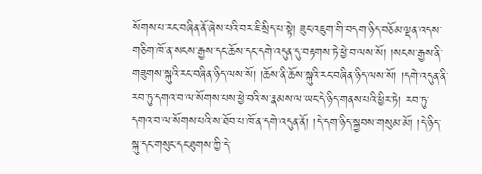སོགས་པ་རང་བཞིན་ནོ་ཞེས་པའི་བར་ཇི་སྲིད་པ་སྟེ། ཟུང་འཇུག་གི་བདག་ཉིད་བཅོམ་ལྡན་འདས་གཅིག་ཁོ་ན་སངས་རྒྱས་དང་ཆོས་དང་དགེ་འདུན་དུ་བརྟགས་ཏེ་ཕྱེ་བ་ལས་སོ། །སངས་རྒྱས་ནི་གཟུགས་སྐུའི་རང་བཞིན་ཉིད་ལས་སོ། །ཆོས་ནི་ཆོས་སྐུའི་རང་བཞིན་ཉིད་ལས་སོ། །དགེ་འདུན་ནི་རབ་ཏུ་དགའ་བ་ལ་སོགས་པས་ཕྱེ་བའི་ས་རྣམས་ལ་ཡང་དེ་ཉིད་གནས་པའི་ཕྱིར་ཏེ། རབ་ཏུ་དགའ་བ་ལ་སོགས་པའི་ས་ཐོབ་པ་ཁོ་ན་དགེ་འདུན་ནོ། །དེ་དག་ཉིད་སྐྱབས་གསུམ་མོ། །དེ་ཉིད་སྐུ་དང་གསུང་དང་ཐུགས་ཀྱི་དེ་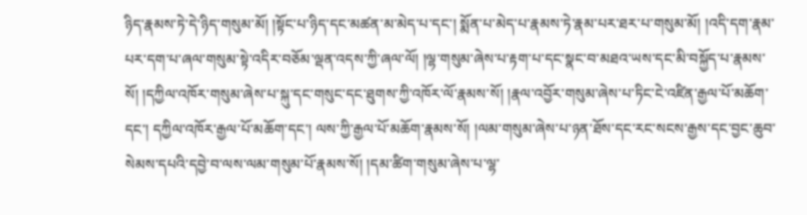ཉིད་རྣམས་ཏེ་དེ་ཉིད་གསུམ་མོ། །སྟོང་པ་ཉིད་དང་མཚན་མ་མེད་པ་དང་། སྨོན་པ་མེད་པ་རྣམས་ཏེ་རྣམ་པར་ཐར་པ་གསུམ་མོ། །འདི་དག་རྣམ་པར་དག་པ་ཞལ་གསུམ་སྟེ་འདིར་བཅོམ་ལྡན་འདས་ཀྱི་ཞལ་ལོ། །ལྷ་གསུམ་ཞེས་པ་རྟག་པ་དང་སྣང་བ་མཐའ་ཡས་དང་མི་བསྐྱོད་པ་རྣམས་སོ། །དཀྱིལ་འཁོར་གསུམ་ཞེས་པ་སྐུ་དང་གསུང་དང་ཐུགས་ཀྱི་འཁོར་ལོ་རྣམས་སོ། །རྣལ་འབྱོར་གསུམ་ཞེས་པ་ཏིང་ངེ་འཛིན་རྒྱལ་པོ་མཆོག་དང་། དཀྱིལ་འཁོར་རྒྱལ་པོ་མཆོག་དང་། ལས་ཀྱི་རྒྱལ་པོ་མཆོག་རྣམས་སོ། །ལམ་གསུམ་ཞེས་པ་ཉན་ཐོས་དང་རང་སངས་རྒྱས་དང་བྱང་ཆུབ་སེམས་དཔའི་དབྱེ་བ་ལས་ལམ་གསུམ་པོ་རྣམས་སོ། །དམ་ཚིག་གསུམ་ཞེས་པ་ལྷ་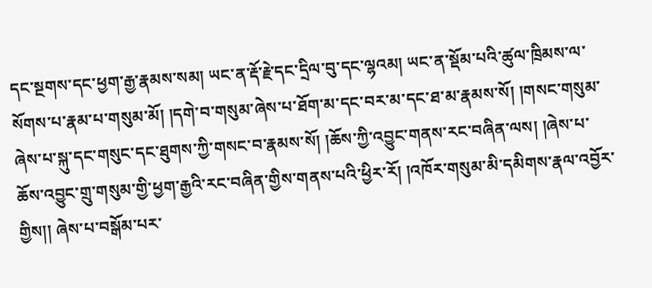དང་སྔགས་དང་ཕྱག་རྒྱ་རྣམས་སམ། ཡང་ན་རྡོ་རྗེ་དང་དྲིལ་བུ་དང་ལྷའམ། ཡང་ན་སྡོམ་པའི་ཚུལ་ཁྲིམས་ལ་སོགས་པ་རྣམ་པ་གསུམ་མོ། །དགེ་བ་གསུམ་ཞེས་པ་ཐོག་མ་དང་བར་མ་དང་ཐ་མ་རྣམས་སོ། །གསང་གསུམ་ཞེས་པ་སྐུ་དང་གསུང་དང་ཐུགས་ཀྱི་གསང་བ་རྣམས་སོ། །ཆོས་ཀྱི་འབྱུང་གནས་རང་བཞིན་ལས། །ཞེས་པ་ཆོས་འབྱུང་གྲུ་གསུམ་གྱི་ཕྱག་རྒྱའི་རང་བཞིན་གྱིས་གནས་པའི་ཕྱིར་རོ། །འཁོར་གསུམ་མི་དམིགས་རྣལ་འབྱོར་གྱིས།། ཞེས་པ་བསྒོམ་པར་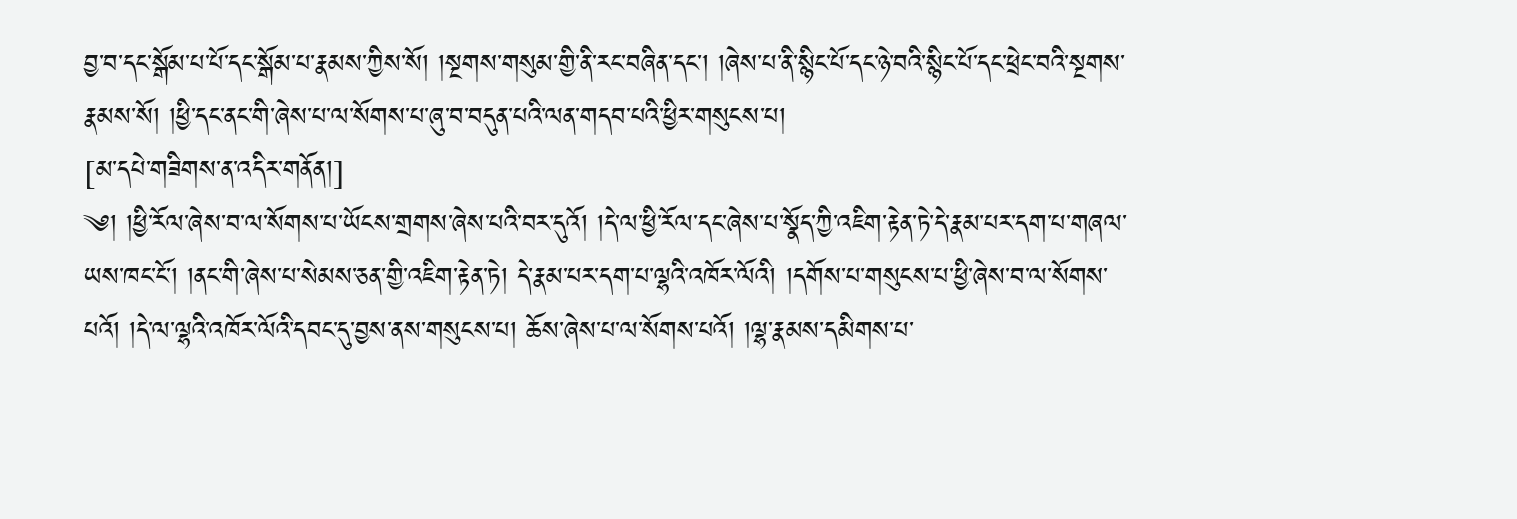བྱ་བ་དང་སྒོམ་པ་པོ་དང་སྒོམ་པ་རྣམས་ཀྱིས་སོ། །སྔགས་གསུམ་གྱི་ནི་རང་བཞིན་དང་། །ཞེས་པ་ནི་སྙིང་པོ་དང་ཉེ་བའི་སྙིང་པོ་དང་ཕྲེང་བའི་སྔགས་རྣམས་སོ། །ཕྱི་དང་ནང་གི་ཞེས་པ་ལ་སོགས་པ་ཞུ་བ་བདུན་པའི་ལན་གདབ་པའི་ཕྱིར་གསུངས་པ།
[མ་དཔེ་གཟིགས་ན་འདིར་གནོན།]
༄། །ཕྱི་རོལ་ཞེས་བ་ལ་སོགས་པ་ཡོངས་གྲགས་ཞེས་པའི་བར་དུའོ། །དེ་ལ་ཕྱི་རོལ་དང་ཞེས་པ་སྣོད་ཀྱི་འཇིག་རྟེན་ཏེ་དེ་རྣམ་པར་དག་པ་གཞལ་ཡས་ཁང་ངོ་། །ནང་གི་ཞེས་པ་སེམས་ཅན་གྱི་འཇིག་རྟེན་ཏེ། དེ་རྣམ་པར་དག་པ་ལྷའི་འཁོར་ལོའི། །དགོས་པ་གསུངས་པ་ཕྱི་ཞེས་བ་ལ་སོགས་པའོ། །དེ་ལ་ལྷའི་འཁོར་ལོའི་དབང་དུ་བྱས་ནས་གསུངས་པ། ཆོས་ཞེས་པ་ལ་སོགས་པའོ། །ལྷ་རྣམས་དམིགས་པ་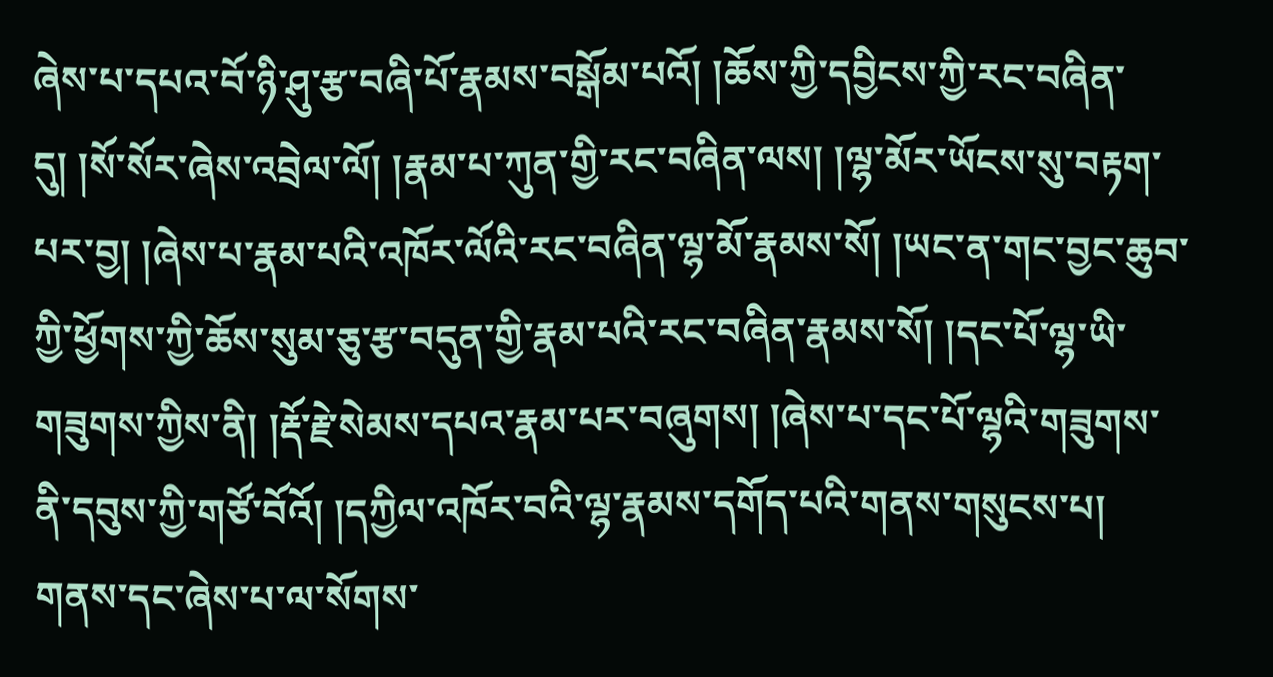ཞེས་པ་དཔའ་བོ་ཉི་ཤུ་རྩ་བཞི་པོ་རྣམས་བསྒོམ་པའོ། །ཆོས་ཀྱི་དབྱིངས་ཀྱི་རང་བཞིན་དུ། །སོ་སོར་ཞེས་འབྲེལ་ལོ། །རྣམ་པ་ཀུན་གྱི་རང་བཞིན་ལས། །ལྷ་མོར་ཡོངས་སུ་བརྟག་པར་བྱ། །ཞེས་པ་རྣམ་པའི་འཁོར་ལོའི་རང་བཞིན་ལྷ་མོ་རྣམས་སོ། །ཡང་ན་གང་བྱང་ཆུབ་ཀྱི་ཕྱོགས་ཀྱི་ཆོས་སུམ་ཅུ་རྩ་བདུན་གྱི་རྣམ་པའི་རང་བཞིན་རྣམས་སོ། །དང་པོ་ལྷ་ཡི་གཟུགས་ཀྱིས་ནི། །རྡོ་རྗེ་སེམས་དཔའ་རྣམ་པར་བཞུགས། །ཞེས་པ་དང་པོ་ལྷའི་གཟུགས་ནི་དབུས་ཀྱི་གཙོ་བོའོ། །དཀྱིལ་འཁོར་བའི་ལྷ་རྣམས་དགོད་པའི་གནས་གསུངས་པ། གནས་དང་ཞེས་པ་ལ་སོགས་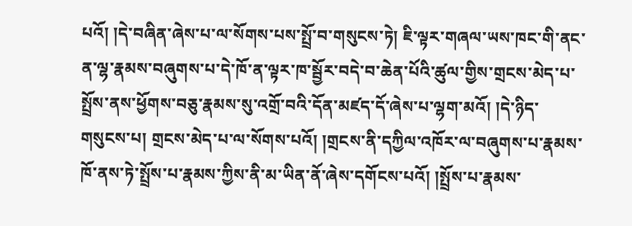པའོ། །དེ་བཞིན་ཞེས་པ་ལ་སོགས་པས་སྤྲོ་བ་གསུངས་ཏེ། ཇི་ལྟར་གཞལ་ཡས་ཁང་གི་ནང་ན་ལྷ་རྣམས་བཞུགས་པ་དེ་ཁོ་ན་ལྟར་ཁ་སྦྱོར་བདེ་བ་ཆེན་པོའི་ཚུལ་གྱིས་གྲངས་མེད་པ་སྤྲོས་ནས་ཕྱོགས་བཅུ་རྣམས་སུ་འགྲོ་བའི་དོན་མཛད་དོ་ཞེས་པ་ལྷག་མའོ། །དེ་ཉིད་གསུངས་པ། གྲངས་མེད་པ་ལ་སོགས་པའོ། །གྲངས་ནི་དཀྱིལ་འཁོར་ལ་བཞུགས་པ་རྣམས་ཁོ་ནས་ཏེ་སྤྲོས་པ་རྣམས་ཀྱིས་ནི་མ་ཡིན་ནོ་ཞེས་དགོངས་པའོ། །སྤྲོས་པ་རྣམས་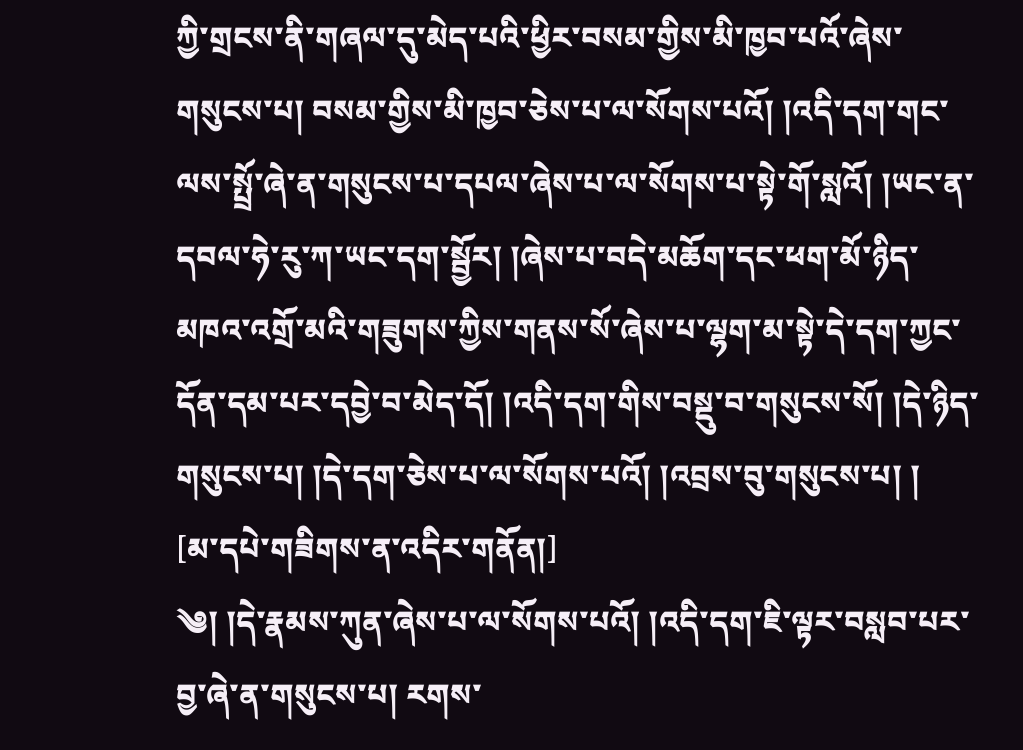ཀྱི་གྲངས་ནི་གཞལ་དུ་མེད་པའི་ཕྱིར་བསམ་གྱིས་མི་ཁྱབ་པའོ་ཞེས་གསུངས་པ། བསམ་གྱིས་མི་ཁྱབ་ཅེས་པ་ལ་སོགས་པའོ། །འདི་དག་གང་ལས་སྤྲོ་ཞེ་ན་གསུངས་པ་དཔལ་ཞེས་པ་ལ་སོགས་པ་སྟེ་གོ་སླའོ། །ཡང་ན་དབལ་ཧེ་རུ་ཀ་ཡང་དག་སྦྱོར། །ཞེས་པ་བདེ་མཆོག་དང་ཕག་མོ་ཉིད་མཁའ་འགྲོ་མའི་གཟུགས་ཀྱིས་གནས་སོ་ཞེས་པ་ལྷག་མ་སྟེ་དེ་དག་ཀྱང་དོན་དམ་པར་དབྱེ་བ་མེད་དོ། །འདི་དག་གིས་བསྡུ་བ་གསུངས་སོ། །དེ་ཉིད་གསུངས་པ། །དེ་དག་ཅེས་པ་ལ་སོགས་པའོ། །འབྲས་བུ་གསུངས་པ། །
[མ་དཔེ་གཟིགས་ན་འདིར་གནོན།]
༄། །དེ་རྣམས་ཀུན་ཞེས་པ་ལ་སོགས་པའོ། །འདི་དག་ཇི་ལྟར་བསླབ་པར་བྱ་ཞེ་ན་གསུངས་པ། རགས་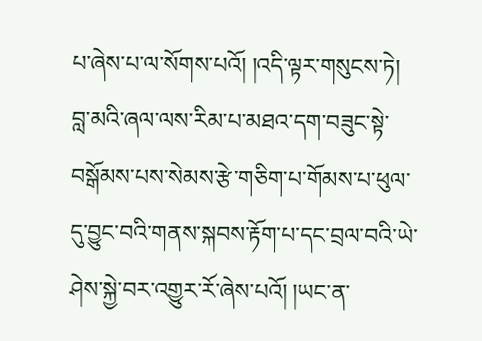པ་ཞེས་པ་ལ་སོགས་པའོ། །འདི་ལྟར་གསུངས་ཏེ། བླ་མའི་ཞལ་ལས་རིམ་པ་མཐའ་དག་བཟུང་སྟེ་བསྒོམས་པས་སེམས་རྩེ་གཅིག་པ་གོམས་པ་ཕུལ་དུ་བྱུང་བའི་གནས་སྐབས་རྟོག་པ་དང་བྲལ་བའི་ཡེ་ཤེས་སྐྱེ་བར་འགྱུར་རོ་ཞེས་པའོ། །ཡང་ན་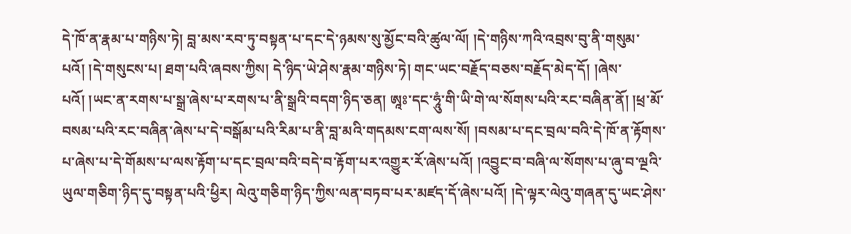དེ་ཁོ་ན་རྣམ་པ་གཉིས་ཏེ། བླ་མས་རབ་ཏུ་བསྟན་པ་དང་དེ་ཉམས་སུ་མྱོང་བའི་ཚུལ་ལོ། །དེ་གཉིས་ཀའི་འབྲས་བུ་ནི་གསུམ་པའོ། །དེ་གསུངས་པ། ཐག་པའི་ཞབས་ཀྱིས། དེ་ཉིད་ཡེ་ཤེས་རྣམ་གཉིས་ཏེ། གང་ཡང་བརྗོད་བཅས་བརྗོད་མེད་དོ། །ཞེས་པའོ། །ཡང་ན་རགས་པ་སྒྲ་ཞེས་པ་རགས་པ་ནི་སྒྲའི་བདག་ཉིད་ཅན། ཨཱཿ་དང་ཧཱུཾ་གི་ཡི་གེ་ལ་སོགས་པའི་རང་བཞིན་ནོ། །ཕྲ་མོ་བསམ་པའི་རང་བཞིན་ཞེས་པ་དེ་བསྒོམ་པའི་རིམ་པ་ནི་བླ་མའི་གདམས་ངག་ལས་སོ། །བསམ་པ་དང་བྲལ་བའི་དེ་ཁོ་ན་རྟོགས་པ་ཞེས་པ་དེ་གོམས་པ་ལས་རྟོག་པ་དང་བྲལ་བའི་བདེ་བ་རྟོག་པར་འགྱུར་རོ་ཞེས་པའོ། །འབྱུང་བ་བཞི་ལ་སོགས་པ་ཞུ་བ་ལྔའི་ཡུལ་གཅིག་ཉིད་དུ་བསྟན་པའི་ཕྱིར། ལེའུ་གཅིག་ཉིད་ཀྱིས་ལན་བཏབ་པར་མཛད་དོ་ཞེས་པའོ། །དེ་ལྟར་ལེའུ་གཞན་དུ་ཡང་ཤེས་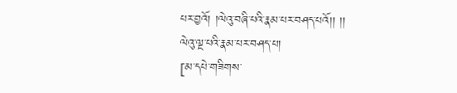པར་བྱའོ། །ལེའུ་བཞི་པའི་རྣམ་པར་བཤད་པའོ།། །།
ལེའུ་ལྔ་པའི་རྣམ་པར་བཤད་པ།
[མ་དཔེ་གཟིགས་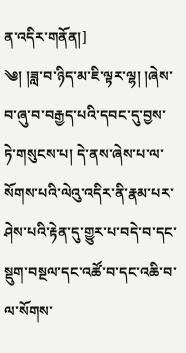ན་འདིར་གནོན།]
༄། །ཟླ་བ་ཉིད་མ་ཇི་ལྟར་ལྷ། །ཞེས་བ་ཞུ་བ་བརྒྱད་པའི་དབང་དུ་བྱས་ཏེ་གསུངས་པ། དེ་ནས་ཞེས་པ་ལ་སོགས་པའི་ལེའུ་འདིར་ནི་རྣམ་པར་ཤེས་པའི་རྟེན་དུ་གྱུར་པ་བདེ་བ་དང་སྡུག་བསྔལ་དང་འཚོ་བ་དང་འཆི་བ་ལ་སོགས་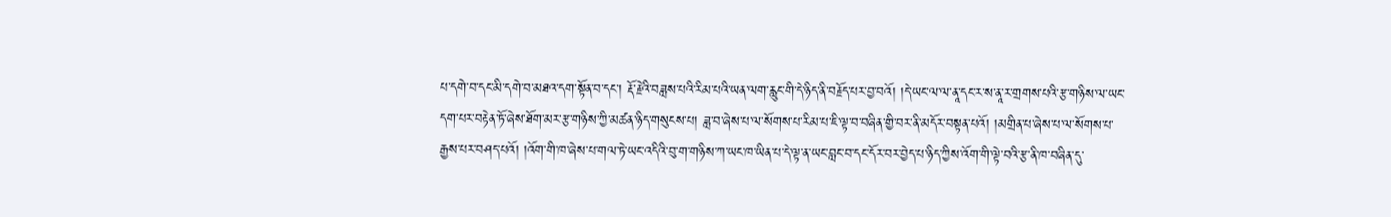པ་དགེ་བ་དང་མི་དགེ་བ་མཐའ་དག་སྟོན་བ་དང་། རྡོ་རྗེའི་བཟླས་པའི་རིམ་པའི་ཡན་ལག་རླུང་གི་དེ་ཉིད་ནི་བརྗོད་པར་བྱ་བའོ། །དེ་ཡང་ལ་ལ་ནཱ་དང་ར་ས་ནཱ་ར་གྲགས་པའི་རྩ་གཉིས་ལ་ཡང་དག་པར་བརྟེན་ཏོ་ཞེས་ཐོག་མར་རྩ་གཉིས་ཀྱི་མཚན་ཉིད་གསུངས་པ། ཟླ་བ་ཞེས་པ་ལ་སོགས་པ་རིམ་པ་ཇི་ལྟ་བ་བཞིན་གྱི་བར་ནི་མདོར་བསྟན་པའོ། །མགྲིན་པ་ཞེས་པ་ལ་སོགས་པ་རྒྱས་པར་བཤད་པའོ། །འོག་གི་ཁ་ཞེས་པ་གལ་ཏེ་ཡང་འདིའི་བུ་ག་གཉིས་ཀ་ཡང་ཁ་ཡིན་པ་དེ་ལྟ་ན་ཡང་བླང་བ་དང་དོར་བར་བྱེད་པ་ཉིད་ཀྱིས་འོག་གི་ལྟེ་བའི་རྩ་ནི་ཁ་བཞིན་དུ་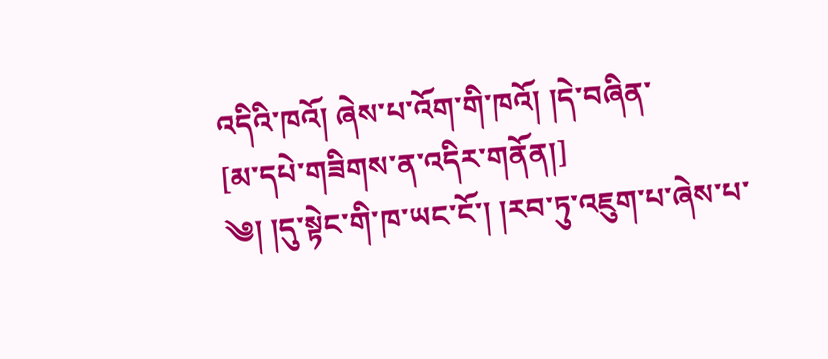འདིའི་ཁའོ། ཞེས་པ་འོག་གི་ཁའོ། །དེ་བཞིན་
[མ་དཔེ་གཟིགས་ན་འདིར་གནོན།]
༄། །དུ་སྟེང་གི་ཁ་ཡང་ངོ་། །རབ་ཏུ་འཇུག་པ་ཞེས་པ་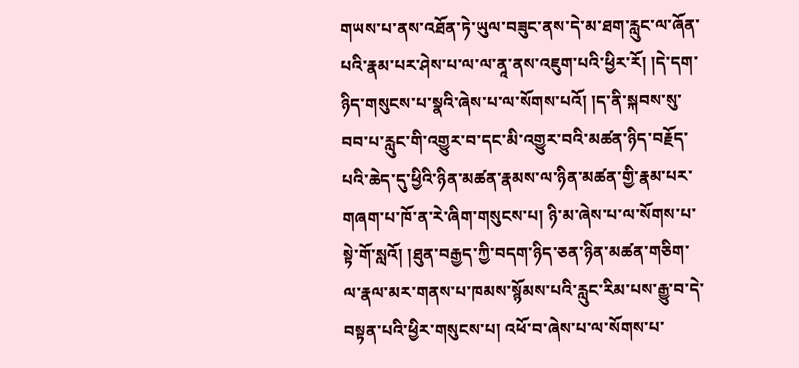གཡས་པ་ནས་འཐོན་ཏེ་ཡུལ་བཟུང་ནས་དེ་མ་ཐག་རླུང་ལ་ཞོན་པའི་རྣམ་པར་ཤེས་པ་ལ་ལ་ནཱ་ནས་འཇུག་པའི་ཕྱིར་རོ། །དེ་དག་ཉིད་གསུངས་པ་སྣའི་ཞེས་པ་ལ་སོགས་པའོ། །ད་ནི་སྐབས་སུ་བབ་པ་རླུང་གི་འགྱུར་བ་དང་མི་འགྱུར་བའི་མཚན་ཉིད་བརྗོད་པའི་ཆེད་དུ་ཕྱིའི་ཉིན་མཚན་རྣམས་ལ་ཉིན་མཚན་གྱི་རྣམ་པར་གཞག་པ་ཁོ་ན་རེ་ཞིག་གསུངས་པ། ཉི་མ་ཞེས་པ་ལ་སོགས་པ་སྟེ་གོ་སླའོ། །ཐུན་བརྒྱད་ཀྱི་བདག་ཉིད་ཅན་ཉིན་མཚན་གཅིག་ལ་རྣལ་མར་གནས་པ་ཁམས་སྙོམས་པའི་རླུང་རིམ་པས་རྒྱུ་བ་དེ་བསྟན་པའི་ཕྱིར་གསུངས་པ། འཕོ་བ་ཞེས་པ་ལ་སོགས་པ་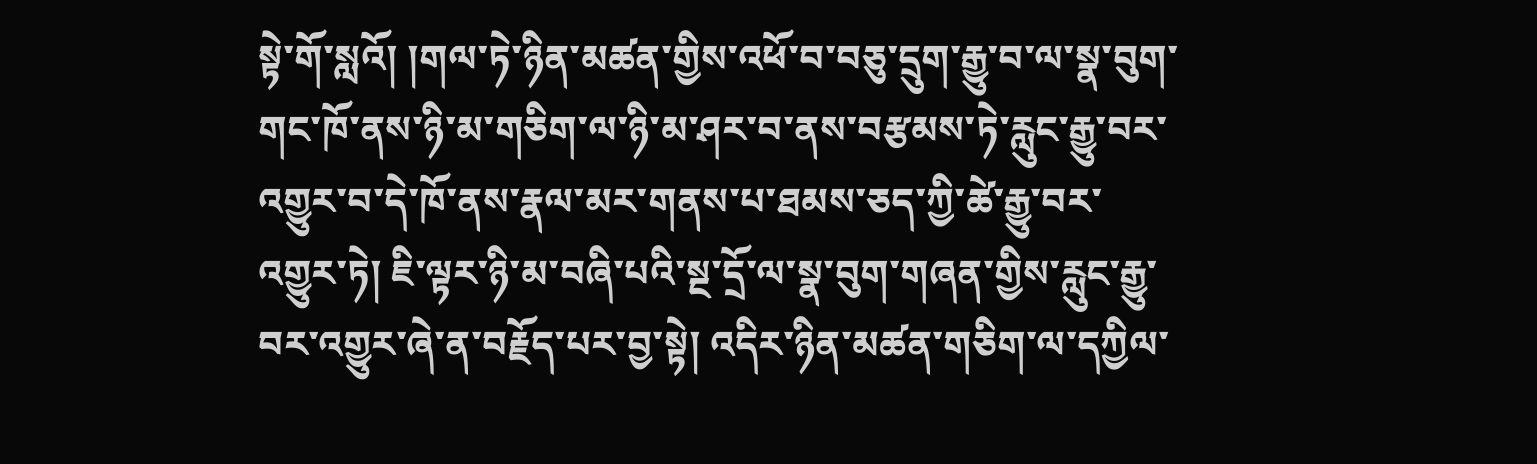སྟེ་གོ་སླའོ། །གལ་ཏེ་ཉིན་མཚན་གྱིས་འཕོ་བ་བཅུ་དྲུག་རྒྱུ་བ་ལ་སྣ་བུག་གང་ཁོ་ནས་ཉི་མ་གཅིག་ལ་ཉི་མ་ཤར་བ་ནས་བརྩམས་ཏེ་རླུང་རྒྱུ་བར་འགྱུར་བ་དེ་ཁོ་ནས་རྣལ་མར་གནས་པ་ཐམས་ཅད་ཀྱི་ཚེ་རྒྱུ་བར་འགྱུར་ཏེ། ཇི་ལྟར་ཉི་མ་བཞི་པའི་སྔ་དྲོ་ལ་སྣ་བུག་གཞན་གྱིས་རླུང་རྒྱུ་བར་འགྱུར་ཞེ་ན་བརྗོད་པར་བྱ་སྟེ། འདིར་ཉིན་མཚན་གཅིག་ལ་དཀྱིལ་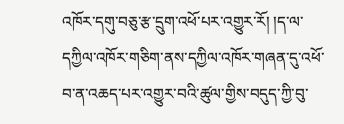འཁོར་དགུ་བཅུ་རྩ་དྲུག་འཕོ་པར་འགྱུར་རོ། །ད་ལ་དཀྱིལ་འཁོར་གཅིག་ནས་དཀྱིལ་འཁོར་གཞན་དུ་འཕོ་བ་ན་འཆད་པར་འགྱུར་བའི་ཚུལ་གྱིས་བདུད་ཀྱི་བུ་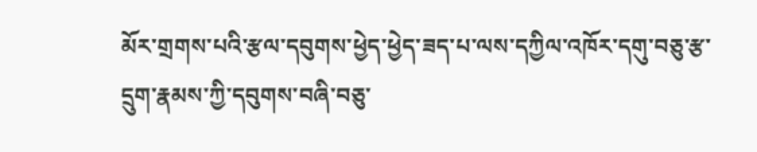མོར་གྲགས་པའི་རྩལ་དབུགས་ཕྱེད་ཕྱེད་ཟད་པ་ལས་དཀྱིལ་འཁོར་དགུ་བཅུ་རྩ་དྲུག་རྣམས་ཀྱི་དབུགས་བཞི་བཅུ་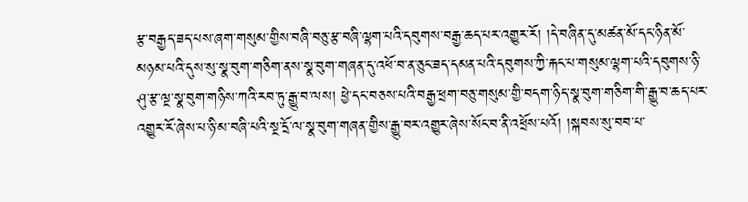རྩ་བརྒྱད་ཟད་པས་ཞག་གསུམ་གྱིས་བཞི་བཅུ་རྩ་བཞི་ལྷག་པའི་དབུགས་བརྒྱ་ཆད་པར་འགྱུར་རོ། །དེ་བཞིན་དུ་མཚན་མོ་དང་ཉིན་མོ་མཉམ་པའི་དུས་སུ་སྣ་བུག་གཅིག་ནས་སྣ་བུག་གཞན་དུ་འཕོ་བ་ན་ཅུང་ཟད་དམན་པའི་དབུགས་ཀྱི་རྐང་པ་གསུམ་ལྷག་པའི་དབུགས་ཉི་ཤུ་རྩ་ལྔ་སྣ་བུག་གཉིས་ཀའི་རབ་ཏུ་རྒྱུ་བ་ལས། ཕྱེ་དང་བཅས་པའི་བརྒྱ་ཕྲག་བཅུ་གསུམ་གྱི་བདག་ཉིད་སྣ་བུག་གཅིག་གི་རྒྱུ་བ་ཆད་པར་འགྱུར་རོ་ཞེས་པ་ཉི་མ་བཞི་པའི་སྔ་དྲོ་ལ་སྣ་བུག་གཞན་གྱིས་རྒྱུ་བར་འགྱུར་ཞེས་སོང་བ་ནི་འཕྲོས་པའོ། །སྐབས་སུ་བབ་པ་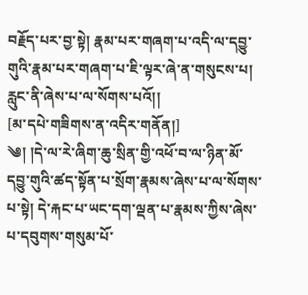བརྗོད་པར་བྱ་སྟེ། རྣམ་པར་གཞག་པ་འདི་ལ་དབྱུ་གུའི་རྣམ་པར་གཞག་པ་ཇི་ལྟར་ཞེ་ན་གསུངས་པ། རླུང་ནི་ཞེས་པ་ལ་སོགས་པའོ།།
[མ་དཔེ་གཟིགས་ན་འདིར་གནོན།]
༄། །དེ་ལ་རེ་ཞིག་ཆུ་སྲིན་གྱི་འཕོ་བ་ལ་ཉིན་མོ་དབྱུ་གུའི་ཚད་སྟོན་པ་སྲོག་རྣམས་ཞེས་པ་ལ་སོགས་པ་སྟེ། དེ་རྐང་པ་ཡང་དག་ལྡན་པ་རྣམས་ཀྱིས་ཞེས་པ་དབུགས་གསུམ་པོ་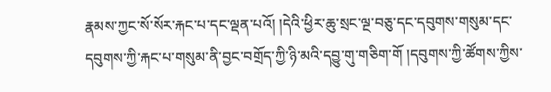རྣམས་ཀྱང་སོ་སོར་རྐང་པ་དང་ལྡན་པའོ། །དེའི་ཕྱིར་ཆུ་སྲང་ལྔ་བཅུ་དང་དབུགས་གསུམ་དང་དབུགས་ཀྱི་རྐང་པ་གསུམ་ནི་བྱང་བགྲོད་ཀྱི་ཉི་མའི་དབྱུ་གུ་གཅིག་གོ །དབུགས་ཀྱི་ཚོགས་ཀྱིས་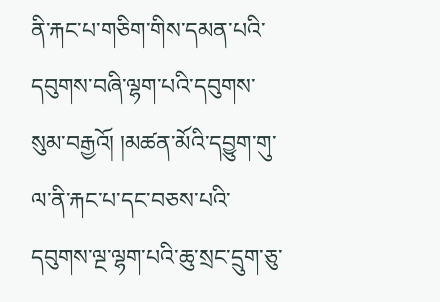ནི་རྐང་པ་གཅིག་གིས་དམན་པའི་དབུགས་བཞི་ལྷག་པའི་དབུགས་སུམ་བརྒྱའོ། །མཚན་མོའི་དབྱུག་གུ་ལ་ནི་རྐང་པ་དང་བཅས་པའི་དབུགས་ལྔ་ལྷག་པའི་ཆུ་སྲང་དྲུག་ཅུ་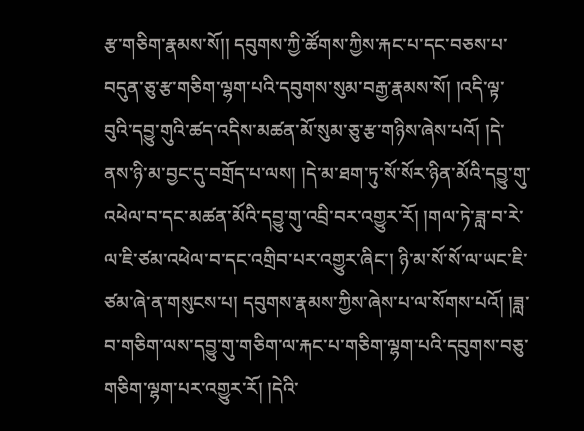རྩ་གཅིག་རྣམས་སོ།། དབུགས་ཀྱི་ཚོགས་ཀྱིས་རྐང་པ་དང་བཅས་པ་བདུན་ཅུ་རྩ་གཅིག་ལྷག་པའི་དབུགས་སུམ་བརྒྱ་རྣམས་སོ། །འདི་ལྟ་བུའི་དབྱུ་གུའི་ཚད་འདིས་མཚན་མོ་སུམ་ཅུ་རྩ་གཉིས་ཞེས་པའོ། །དེ་ནས་ཉི་མ་བྱང་དུ་བགྲོད་པ་ལས། །དེ་མ་ཐག་ཏུ་སོ་སོར་ཉིན་མོའི་དབྱུ་གུ་འཕེལ་བ་དང་མཚན་མོའི་དབྱུ་གུ་འབྲི་བར་འགྱུར་རོ། །གལ་ཏེ་ཟླ་བ་རེ་ལ་ཇི་ཙམ་འཕེལ་བ་དང་འགྲིབ་པར་འགྱུར་ཞིང་། ཉི་མ་སོ་སོ་ལ་ཡང་ཇི་ཙམ་ཞེ་ན་གསུངས་པ། དབུགས་རྣམས་ཀྱིས་ཞེས་པ་ལ་སོགས་པའོ། །ཟླ་བ་གཅིག་ལས་དབྱུ་གུ་གཅིག་ལ་རྐང་པ་གཅིག་ལྷག་པའི་དབུགས་བཅུ་གཅིག་ལྷག་པར་འགྱུར་རོ། །དེའི་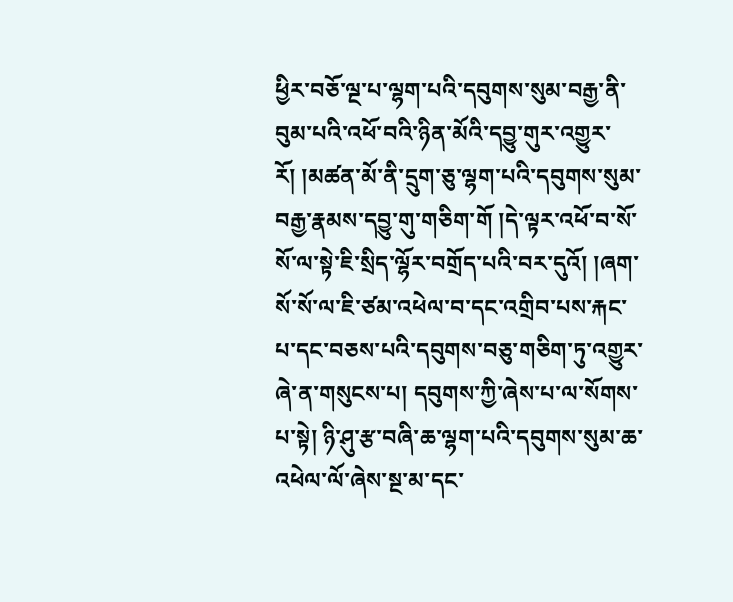ཕྱིར་བཅོ་ལྔ་པ་ལྷག་པའི་དབུགས་སུམ་བརྒྱ་ནི་བུམ་པའི་འཕོ་བའི་ཉིན་མོའི་དབྱུ་གུར་འགྱུར་རོ། །མཚན་མོ་ནི་དྲུག་ཅུ་ལྷག་པའི་དབུགས་སུམ་བརྒྱ་རྣམས་དབྱུ་གུ་གཅིག་གོ །དེ་ལྟར་འཕོ་བ་སོ་སོ་ལ་སྟེ་ཇི་སྲིད་ལྷོར་བགྲོད་པའི་བར་དུའོ། །ཞག་སོ་སོ་ལ་ཇི་ཙམ་འཕེལ་བ་དང་འགྲིབ་པས་རྐང་པ་དང་བཅས་པའི་དབུགས་བཅུ་གཅིག་ཏུ་འགྱུར་ཞེ་ན་གསུངས་པ། དབུགས་ཀྱི་ཞེས་པ་ལ་སོགས་པ་སྟེ། ཉི་ཤུ་རྩ་བཞི་ཆ་ལྷག་པའི་དབུགས་སུམ་ཆ་འཕེལ་ལོ་ཞེས་སྔ་མ་དང་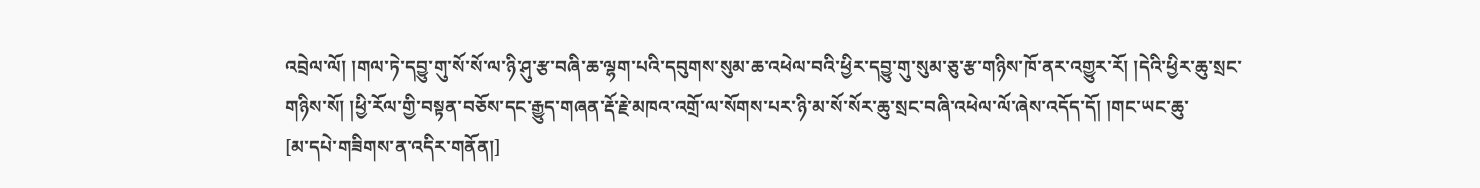འབྲེལ་ལོ། །གལ་ཏེ་དབྱུ་གུ་སོ་སོ་ལ་ཉི་ཤུ་རྩ་བཞི་ཆ་ལྷག་པའི་དབུགས་སུམ་ཆ་འཕེལ་བའི་ཕྱིར་དབྱུ་གུ་སུམ་ཅུ་རྩ་གཉིས་ཁོ་ནར་འགྱུར་རོ། །དེའི་ཕྱིར་ཆུ་སྲང་གཉིས་སོ། །ཕྱི་རོལ་གྱི་བསྟན་བཅོས་དང་རྒྱུད་གཞན་རྡོ་རྗེ་མཁའ་འགྲོ་ལ་སོགས་པར་ཉི་མ་སོ་སོར་ཆུ་སྲང་བཞི་འཕེལ་ལོ་ཞེས་འདོད་དོ། །གང་ཡང་ཆུ་
[མ་དཔེ་གཟིགས་ན་འདིར་གནོན།]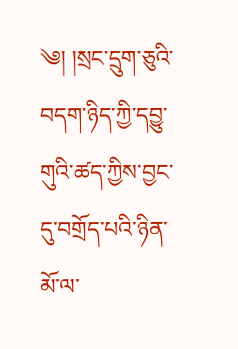༄། །སྲང་དྲུག་ཅུའི་བདག་ཉིད་ཀྱི་དབྱུ་གུའི་ཚད་ཀྱིས་བྱང་དུ་བགྲོད་པའི་ཉིན་མོ་ལ་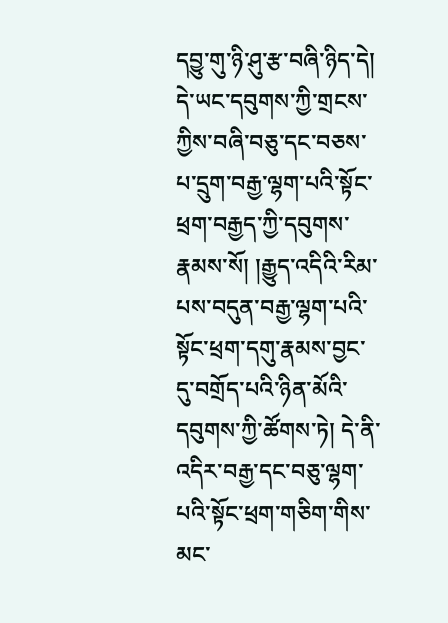དབྱུ་གུ་ཉི་ཤུ་རྩ་བཞི་ཉིད་དེ། དེ་ཡང་དབུགས་ཀྱི་གྲངས་ཀྱིས་བཞི་བཅུ་དང་བཅས་པ་དྲུག་བརྒྱ་ལྷག་པའི་སྟོང་ཕྲག་བརྒྱད་ཀྱི་དབུགས་རྣམས་སོ། །རྒྱུད་འདིའི་རིམ་པས་བདུན་བརྒྱ་ལྷག་པའི་སྟོང་ཕྲག་དགུ་རྣམས་བྱང་དུ་བགྲོད་པའི་ཉིན་མོའི་དབུགས་ཀྱི་ཚོགས་ཏེ། དེ་ནི་འདིར་བརྒྱ་དང་བཅུ་ལྷག་པའི་སྟོང་ཕྲག་གཅིག་གིས་མང་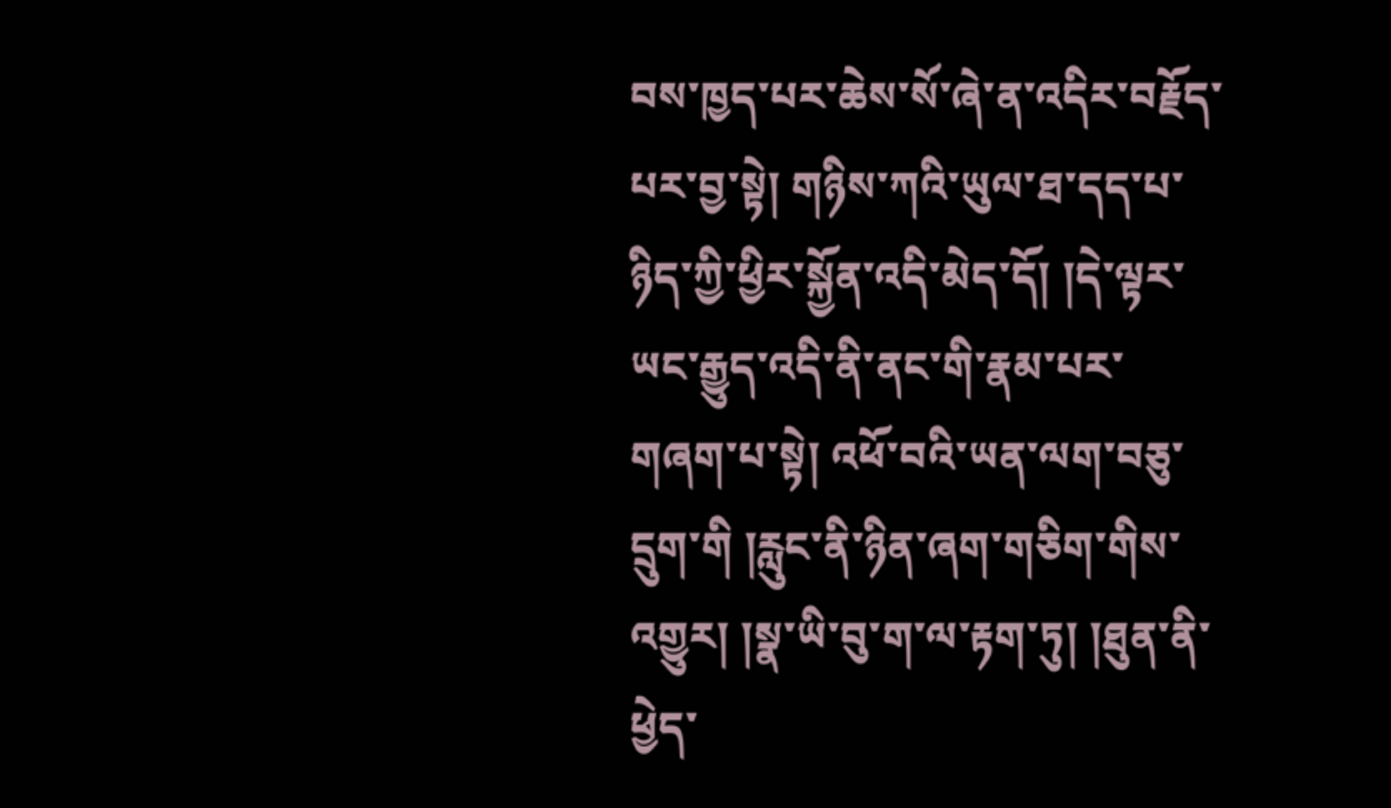བས་ཁྱད་པར་ཆེས་སོ་ཞེ་ན་འདིར་བརྗོད་པར་བྱ་སྟེ། གཉིས་ཀའི་ཡུལ་ཐ་དད་པ་ཉིད་ཀྱི་ཕྱིར་སྐྱོན་འདི་མེད་དོ། །དེ་ལྟར་ཡང་རྒྱུད་འདི་ནི་ནང་གི་རྣམ་པར་གཞག་པ་སྟེ། འཕོ་བའི་ཡན་ལག་བཅུ་དྲུག་གི །རླུང་ནི་ཉིན་ཞག་གཅིག་གིས་འགྱུར། །སྣ་ཡི་བུ་ག་ལ་རྟག་ཏུ། །ཐུན་ནི་ཕྱེད་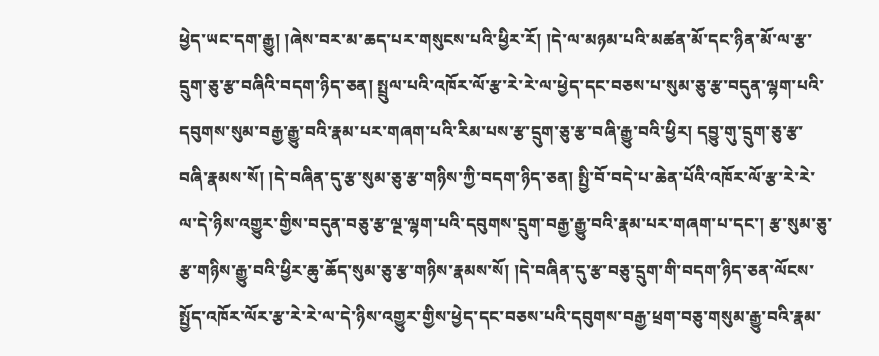ཕྱེད་ཡང་དག་རྒྱུ། །ཞེས་བར་མ་ཆད་པར་གསུངས་པའི་ཕྱིར་རོ། །དེ་ལ་མཉམ་པའི་མཚན་མོ་དང་ཉིན་མོ་ལ་རྩ་དྲུག་ཅུ་རྩ་བཞིའི་བདག་ཉིད་ཅན། སྤྲུལ་པའི་འཁོར་ལོ་རྩ་རེ་རེ་ལ་ཕྱེད་དང་བཅས་པ་སུམ་ཅུ་རྩ་བདུན་ལྷག་པའི་དབུགས་སུམ་བརྒྱ་རྒྱུ་བའི་རྣམ་པར་གཞག་པའི་རིམ་པས་རྩ་དྲུག་ཅུ་རྩ་བཞི་རྒྱུ་བའི་ཕྱིར། དབྱུ་གུ་དྲུག་ཅུ་རྩ་བཞི་རྣམས་སོ། །དེ་བཞིན་དུ་རྩ་སུམ་ཅུ་རྩ་གཉིས་ཀྱི་བདག་ཉིད་ཅན། སྤྱི་བོ་བདེ་པ་ཆེན་པོའི་འཁོར་ལོ་རྩ་རེ་རེ་ལ་དེ་ཉིས་འགྱུར་གྱིས་བདུན་བཅུ་རྩ་ལྔ་ལྷག་པའི་དབུགས་དྲུག་བརྒྱ་རྒྱུ་བའི་རྣམ་པར་གཞག་པ་དང་། རྩ་སུམ་ཅུ་རྩ་གཉིས་རྒྱུ་བའི་ཕྱིར་ཆུ་ཆོད་སུམ་ཅུ་རྩ་གཉིས་རྣམས་སོ། །དེ་བཞིན་དུ་རྩ་བཅུ་དྲུག་གི་བདག་ཉིད་ཅན་ལོངས་སྤྱོད་འཁོར་ལོར་རྩ་རེ་རེ་ལ་དེ་ཉིས་འགྱུར་གྱིས་ཕྱེད་དང་བཅས་པའི་དབུགས་བརྒྱ་ཕྲག་བཅུ་གསུམ་རྒྱུ་བའི་རྣམ་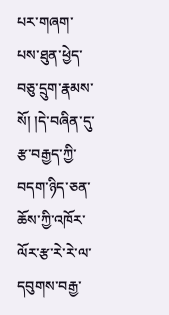པར་གཞག་པས་ཐུན་ཕྱེད་བཅུ་དྲུག་རྣམས་སོ། །དེ་བཞིན་དུ་རྩ་བརྒྱད་ཀྱི་བདག་ཉིད་ཅན་ཆོས་ཀྱི་འཁོར་ལོར་རྩ་རེ་རེ་ལ་དབུགས་བརྒྱ་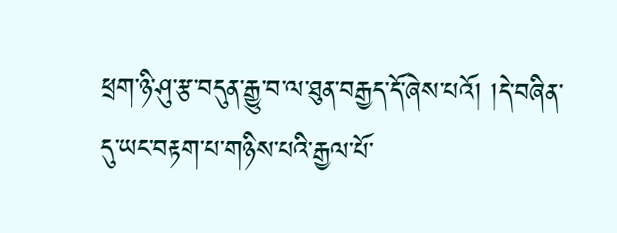ཕྲག་ཉི་ཤུ་རྩ་བདུན་རྒྱུ་བ་ལ་ཐུན་བརྒྱད་དོ་ཞེས་པའོ། །དེ་བཞིན་དུ་ཡང་བརྟག་པ་གཉིས་པའི་རྒྱལ་པོ་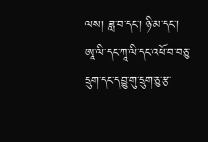ལས། ཟླ་བ་དང་། ཉི་མ་དང་། ཨཱ་ལི་དང་ཀཱ་ལི་དང་འཕོ་བ་བཅུ་དྲུག་དང་དབྱུ་གུ་དྲུག་ཅུ་རྩ་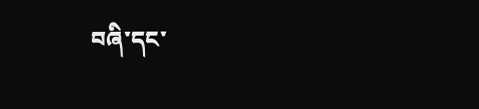བཞི་དང་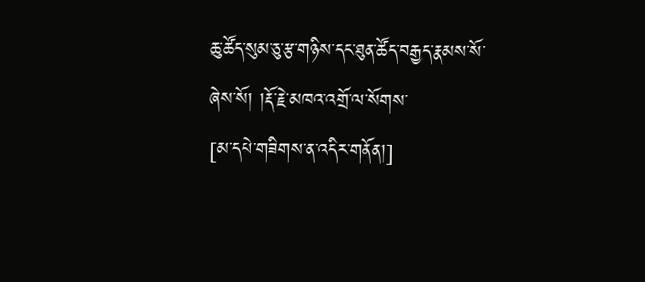ཆུ་ཚོད་སུམ་ཅུ་རྩ་གཉིས་དང་ཐུན་ཚོད་བརྒྱད་རྣམས་སོ་ཞེས་སོ། །རྡོ་རྗེ་མཁའ་འགྲོ་ལ་སོགས་
[མ་དཔེ་གཟིགས་ན་འདིར་གནོན།]